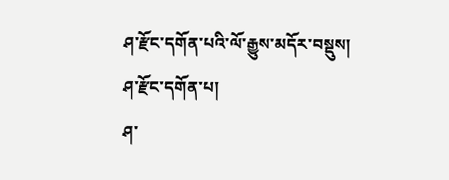ཤ་རྫོང་དགོན་པའི་ལོ་རྒྱུས་མདོར་བསྡུས།
ཤ་རྫོང་དགོན་པ།
ཤ་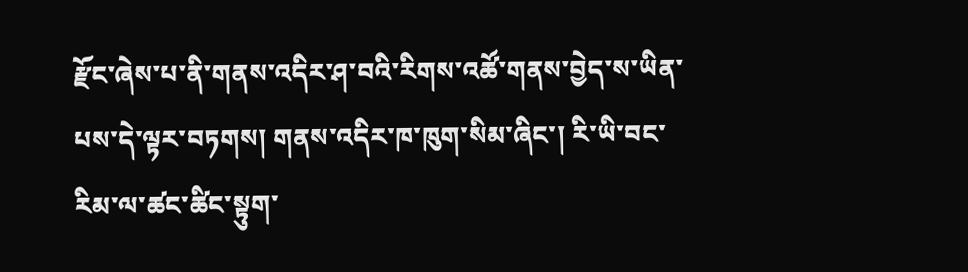རྫོང་ཞེས་པ་ནི་གནས་འདིར་ཤ་བའི་རིགས་འཚོ་གནས་བྱེད་ས་ཡིན་པས་དེ་ལྟར་བཏགས། གནས་འདིར་ཁ་ཁུག་སིམ་ཞིང་། རི་ཡི་བང་རིམ་ལ་ཚང་ཚིང་སྟུག་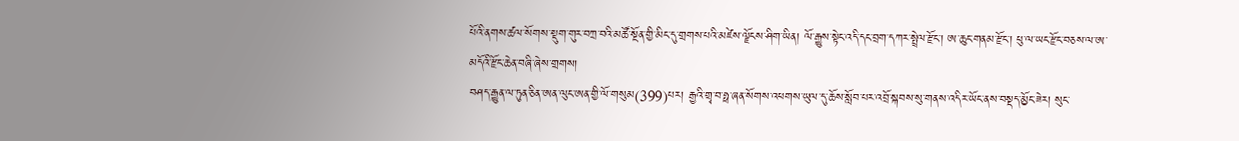པོའི་ནགས་ཚལ་སོགས་སྡུག་གུར་བཀྲ་བའི་མཚོ་སྔོན་གྱི་མིང་དུ་གྲགས་པའི་མཛེས་ལྗོངས་ཤིག་ཡིན། ལོ་རྒྱུས་སྟེང་འདི་དང་བྲག་དཀར་སྤྲེལ་རྫོང་། ཨ་ཆུང་གནམ་རྫོང་། ཕུ་ལ་ཡང་རྫོང་བཅས་ལ་ཨ་མདོའི་རྫོང་ཆེན་བཞི་ཞེས་གྲགས།
བཤད་རྒྱུན་ལ་ཏུན་ཅིན་ཨན་ལུང་ཨན་གྱི་ལོ་གསུམ(399)པར། རྒྱའི་གྲྭ་བ་ཧྥ་ཞན་སོགས་འཕགས་ཡུལ་དུ་ཆོས་སློབ་པར་འབྲོ་སྐབས་སུ་གནས་འདིར་ཡོང་ནས་བསྡད་མྱོང་ཟེར། སུང་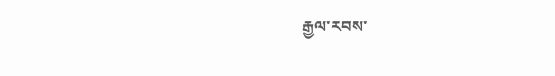རྒྱལ་རབས་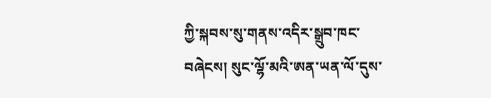ཀྱི་སྐབས་སུ་གནས་འདིར་སྒྲུབ་ཁང་བཞེངས། སུང་ལྷོ་མའི་ཨན་ཡན་ལོ་དུས་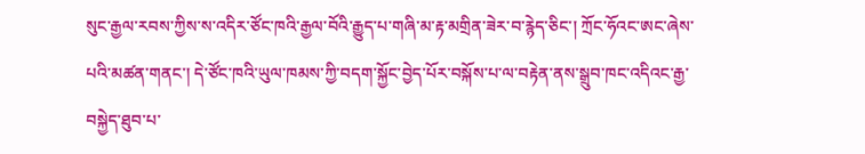སུང་རྒྱལ་རབས་ཀྱིས་ས་འདིར་ཙོང་ཁའི་རྒྱལ་བོའི་རྒྱུད་པ་གཞི་མ་རྟ་མགྲིན་ཟེར་བ་རྙེད་ཅིང་། ཀྲོང་ཧོའང་ཨང་ཞེས་པའི་མཚན་གནང་། དེ་ཙོང་ཁའི་ཡུལ་ཁམས་ཀྱི་བདག་སྐྱོང་བྱེད་པོར་བསྐོས་པ་ལ་བརྟེན་ནས་སྒྲུབ་ཁང་འདིའང་རྒྱ་བསྐྱེད་ཐུབ་པ་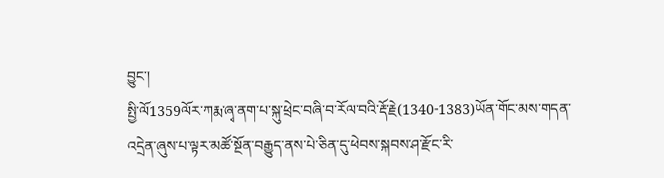བྱུང་།
སྤྱི་ལོ1359ལོར་ཀརྨ་ཞྭ་ནག་པ་སྐུ་ཕྲེང་བཞི་བ་རོལ་བའི་རྡོ་རྗེ(1340-1383)ཡོན་གོང་མས་གདན་འདྲེན་ཞུས་པ་ལྟར་མཚོ་སྔོན་བརྒྱུད་ནས་པེ་ཅིན་དུ་ཕེབས་སྐབས་ཤ་རྫོང་རི་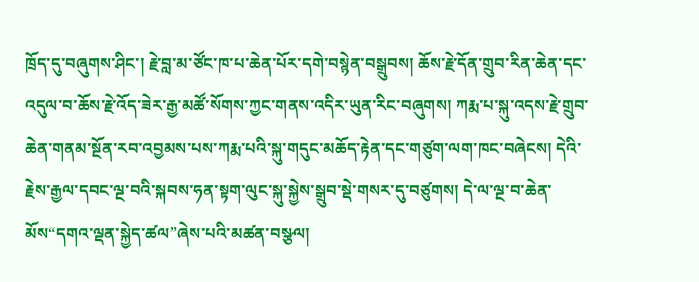ཁྲོད་དུ་བཞུགས་ཤིང་། རྗེ་བླ་མ་ཙོང་ཁ་པ་ཆེན་པོར་དགེ་བསྙེན་བསྒྲུབས། ཆོས་རྗེ་དོན་གྲུབ་རིན་ཆེན་དང་འདུལ་བ་ཆོས་རྗེ་འོད་ཟེར་རྒྱ་མཚོ་སོགས་ཀྱང་གནས་འདིར་ཡུན་རིང་བཞུགས། ཀརྨ་པ་སྐུ་འདས་རྗེ་གྲུབ་ཆེན་གནམ་སྔོན་རབ་འབྱམས་པས་ཀརྨ་པའི་སྐུ་གདུང་མཆོད་རྟེན་དང་གཙུག་ལག་ཁང་བཞེངས། དེའི་རྗེས་རྒྱལ་དབང་ལྔ་བའི་སྐབས་ཧན་སྟག་ལུང་སྐུ་སྐྱེས་སྒྲུབ་སྡེ་གསར་དུ་བཙུགས། དེ་ལ་ལྔ་བ་ཆེན་མོས“དགའ་ལྡན་སྐྱེད་ཚལ”ཞེས་པའི་མཚན་བསྩལ།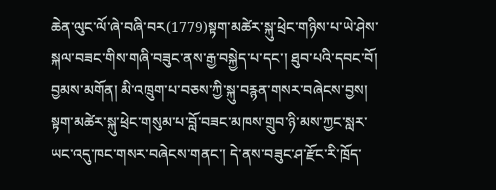ཆེན་ལུང་ལོ་ཞེ་བཞི་བར(1779)སྟག་མཚེར་སྐུ་ཕྲེང་གཉིས་པ་ཡེ་ཤེས་སྐལ་བཟང་གིས་གཞི་བཟུང་ནས་རྒྱ་བསྐྱེད་པ་དང་། ཐུབ་པའི་དབང་བོ། བྱམས་མགོན། མི་འཁྲུག་པ་བཅས་ཀྱི་སྐུ་བརྙན་གསར་བཞེངས་བྱས། སྟག་མཚེར་སྐུ་ཕྲེང་གསུམ་པ་བློ་བཟང་མཁས་གྲུབ་ཉི་མས་ཀྱང་སླར་ཡང་འདུ་ཁང་གསར་བཞེངས་གནང་། དེ་ནས་བཟུང་ཤ་རྫོང་རི་ཁྲོད་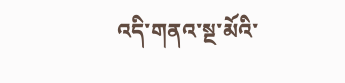འདི་གནའ་སྔ་མོའི་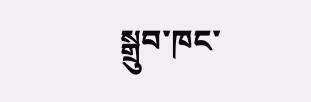སྒྲུབ་ཁང་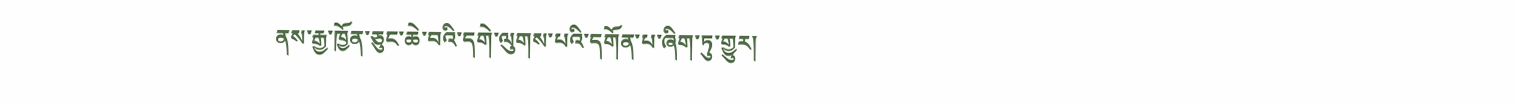ནས་རྒྱ་ཁྱོན་ཅུང་ཆེ་བའི་དགེ་ལུགས་པའི་དགོན་པ་ཞིག་ཏུ་གྱུར།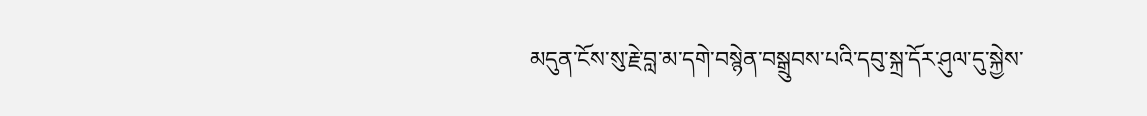མདུན་ངོས་སུ་རྗེ་བླ་མ་དགེ་བསྙེན་བསྒྲུབས་པའི་དབུ་སྐྲ་དོར་ཤུལ་དུ་སྐྱེས་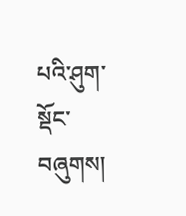པའི་ཤུག་སྡོང་བཞུགས།